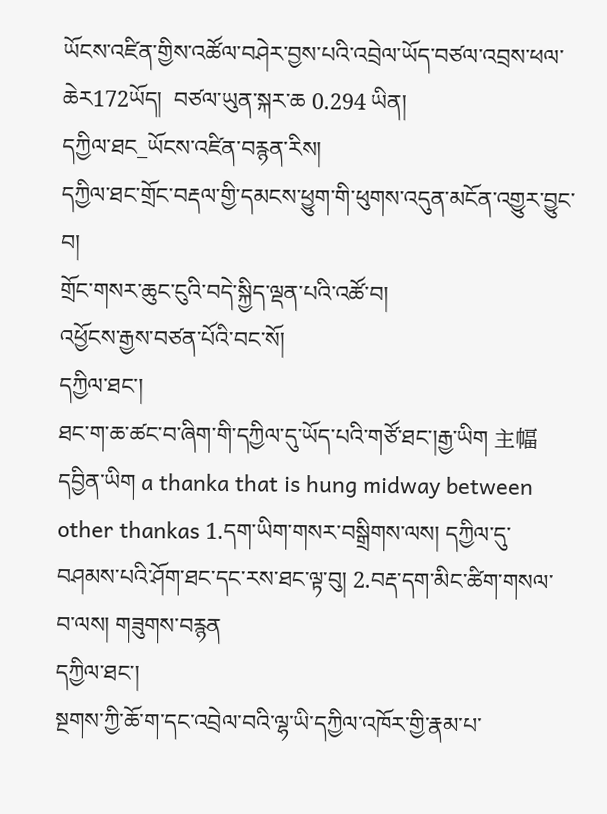ཡོངས་འཛིན་གྱིས་འཚོལ་བཤེར་བྱས་པའི་འབྲེལ་ཡོད་བཙལ་འབྲས་ཕལ་ཆེར172ཡོད།  བཙལ་ཡུན་སྐར་ཆ 0.294 ཡིན།
དཀྱིལ་ཐང_ཡོངས་འཛིན་བརྙན་རིས།
དཀྱིལ་ཐང་གྲོང་བརྡལ་གྱི་དམངས་ཕྱུག་གི་ཕུགས་འདུན་མངོན་འགྱུར་བྱུང་བ།
གྲོང་གསར་ཆུང་ངུའི་བདེ་སྐྱིད་ལྡན་པའི་འཚོ་བ།
འཕྱོངས་རྒྱས་བཙན་པོའི་བང་སོ།
དཀྱིལ་ཐང་།
ཐང་ག་ཆ་ཚང་བ་ཞིག་གི་དཀྱིལ་དུ་ཡོད་པའི་གཙོ་ཐང་།རྒྱ་ཡིག 主幅 དབྱིན་ཡིག a thanka that is hung midway between other thankas 1.དག་ཡིག་གསར་བསྒྲིགས་ལས། དཀྱིལ་དུ་བཤམས་པའི་ཤོག་ཐང་དང་རས་ཐང་ལྟ་བུ། 2.བརྡ་དག་མིང་ཚིག་གསལ་བ་ལས། གཟུགས་བརྙན
དཀྱིལ་ཐང་།
སྔགས་ཀྱི་ཆོ་ག་དང་འབྲེལ་བའི་ལྷ་ཡི་དཀྱིལ་འཁོར་གྱི་རྣམ་པ་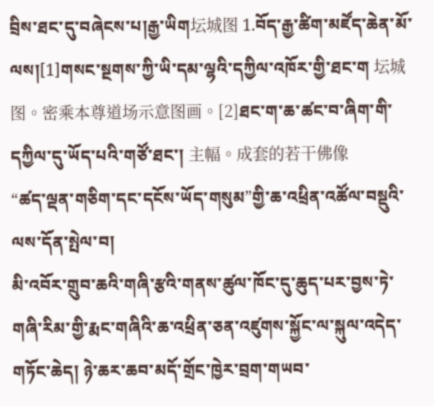བྲིས་ཐང་དུ་བཞེངས་པ།རྒྱ་ཡིག坛城图 1.བོད་རྒྱ་ཚིག་མཛོད་ཆེན་མོ་ལས།[1]གསང་སྔགས་ཀྱི་ཡི་དམ་ལྷའི་དཀྱིལ་འཁོར་གྱི་ཐང་ག 坛城图。密乘本尊道场示意图画。[2]ཐང་ག་ཆ་ཚང་བ་ཞིག་གི་དཀྱིལ་དུ་ཡོད་པའི་གཙོ་ཐང་། 主幅。成套的若干佛像
“ཚད་ལྡན་གཅིག་དང་དངོས་ཡོད་གསུམ”གྱི་ཆ་འཕྲིན་འཚོལ་བསྡུའི་ལས་དོན་སྤེལ་བ།
མི་འབོར་གྲུབ་ཆའི་གཞི་རྩའི་གནས་ཚུལ་ཁོང་དུ་ཆུད་པར་བྱས་ཏེ་གཞི་རིམ་གྱི་རྨང་གཞིའི་ཆ་འཕྲིན་ཅན་འཛུགས་སྐྱོང་ལ་སྐུལ་འདེད་གཏོང་ཆེད། ཉེ་ཆར་ཆབ་མདོ་གྲོང་ཁྱེར་བྲག་གཡབ་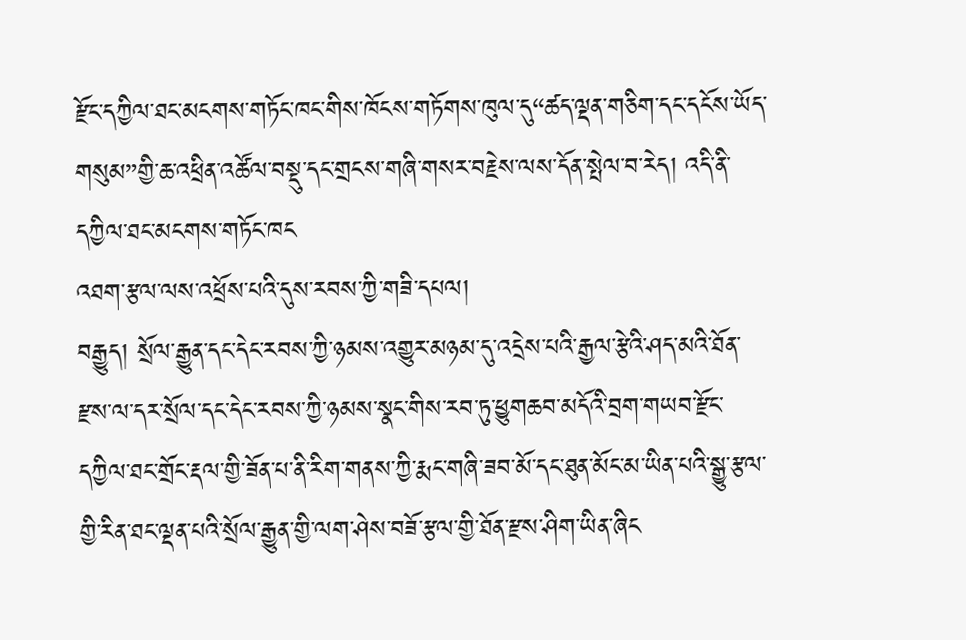རྫོང་དཀྱིལ་ཐང་མངགས་གཏོང་ཁང་གིས་ཁོངས་གཏོགས་ཁུལ་དུ“ཚད་ལྡན་གཅིག་དང་དངོས་ཡོད་གསུམ”གྱི་ཆ་འཕྲིན་འཚོལ་བསྡུ་དང་གྲངས་གཞི་གསར་བརྗེས་ལས་དོན་སྤེལ་བ་རེད། འདི་ནི་དཀྱིལ་ཐང་མངགས་གཏོང་ཁང
འཐག་རྩལ་ལས་འཕྲོས་པའི་དུས་རབས་ཀྱི་གཟི་དཔལ།
བརྒྱུད། སྲོལ་རྒྱུན་དང་དེང་རབས་ཀྱི་ཉམས་འགྱུར་མཉམ་དུ་འདྲེས་པའི་རྒྱལ་རྩེའི་ཤད་མའི་ཐོན་རྫས་ལ་དར་སྲོལ་དང་དེང་རབས་ཀྱི་ཉམས་སྣང་གིས་རབ་ཏུ་ཕྱུགཆབ་མདོའི་བྲག་གཡབ་རྫོང་དཀྱིལ་ཐང་གྲོང་རྡལ་གྱི་ཟོན་པ་ནི་རིག་གནས་ཀྱི་རྨང་གཞི་ཟབ་མོ་དང་ཐུན་མོང་མ་ཡིན་པའི་སྒྱུ་རྩལ་གྱི་རིན་ཐང་ལྡན་པའི་སྲོལ་རྒྱུན་གྱི་ལག་ཤེས་བཟོ་རྩལ་གྱི་ཐོན་རྫས་ཤིག་ཡིན་ཞིང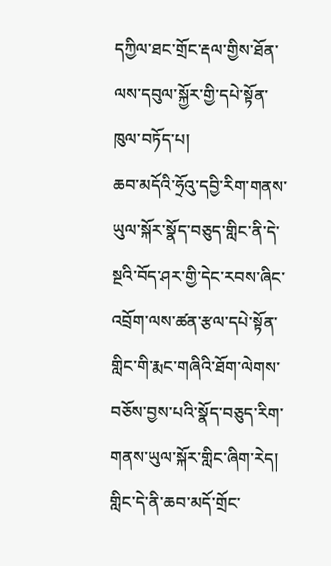དཀྱིལ་ཐང་གྲོང་རྡལ་གྱིས་ཐོན་ལས་དབུལ་སྐྱོར་གྱི་དཔེ་སྟོན་ཁུལ་བཏོད་པ།
ཆབ་མདོའི་ཧྲོའུ་དབྱི་རིག་གནས་ཡུལ་སྐོར་སྣོད་བཅུད་གླིང་ནི་དེ་སྔའི་བོད་ཤར་གྱི་དེང་རབས་ཞིང་འབྲོག་ལས་ཚན་རྩལ་དཔེ་སྟོན་གླིང་གི་རྨང་གཞིའི་ཐོག་ལེགས་བཅོས་བྱས་པའི་སྣོད་བཅུད་རིག་གནས་ཡུལ་སྐོར་གླིང་ཞིག་རེད། གླིང་དེ་ནི་ཆབ་མདོ་གྲོང་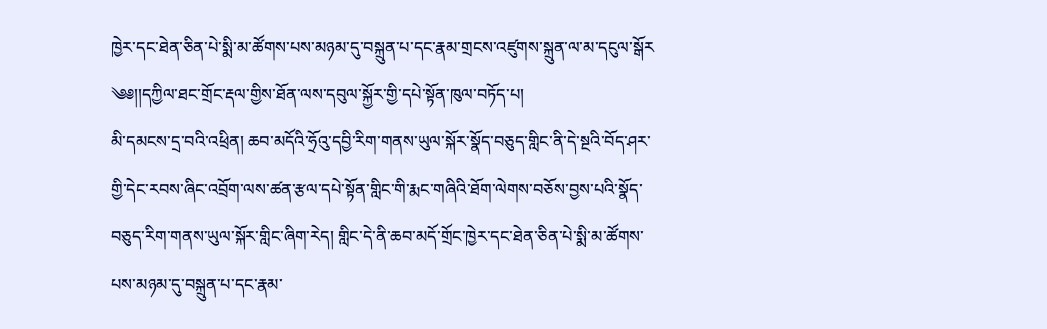ཁྱེར་དང་ཐེན་ཅིན་པེ་སྨི་མ་ཚོགས་པས་མཉམ་དུ་བསྐྲུན་པ་དང་རྣམ་གྲངས་འཛུགས་སྐྲུན་ལ་མ་དངུལ་སྒོར
༄༅།།དཀྱིལ་ཐང་གྲོང་རྡལ་གྱིས་ཐོན་ལས་དབུལ་སྐྱོར་གྱི་དཔེ་སྟོན་ཁུལ་བཏོད་པ།
མི་དམངས་དྲ་བའི་འཕྲིན། ཆབ་མདོའི་ཧྲོའུ་དབྱི་རིག་གནས་ཡུལ་སྐོར་སྣོད་བཅུད་གླིང་ནི་དེ་སྔའི་བོད་ཤར་གྱི་དེང་རབས་ཞིང་འབྲོག་ལས་ཚན་རྩལ་དཔེ་སྟོན་གླིང་གི་རྨང་གཞིའི་ཐོག་ལེགས་བཅོས་བྱས་པའི་སྣོད་བཅུད་རིག་གནས་ཡུལ་སྐོར་གླིང་ཞིག་རེད། གླིང་དེ་ནི་ཆབ་མདོ་གྲོང་ཁྱེར་དང་ཐེན་ཅིན་པེ་སྨི་མ་ཚོགས་པས་མཉམ་དུ་བསྐྲུན་པ་དང་རྣམ་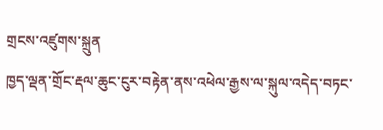གྲངས་འཛུགས་སྐྲུན
ཁྱད་ལྡན་གྲོང་རྡལ་ཆུང་ངུར་བརྟེན་ནས་འཕེལ་རྒྱས་ལ་སྐུལ་འདེད་བཏང་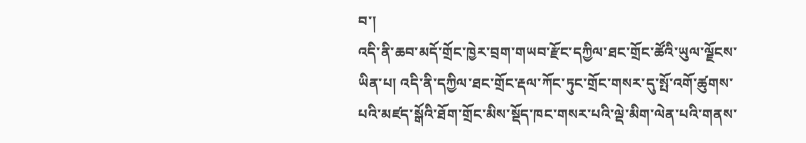བ་།
འདི་ནི་ཆབ་མདོ་གྲོང་ཁྱེར་བྲག་གཡབ་རྫོང་དཀྱིལ་ཐང་གྲོང་ཚོའི་ཡུལ་ལྗོངས་ཡིན་པ། འདི་ནི་དཀྱིལ་ཐང་གྲོང་རྡལ་ཀོང་ཏུང་གྲོང་གསར་དུ་སྤོ་འགོ་ཚུགས་པའི་མཛད་སྒོའི་ཐོག་གྲོང་མིས་སྡོད་ཁང་གསར་པའི་ལྡེ་མིག་ལེན་པའི་གནས་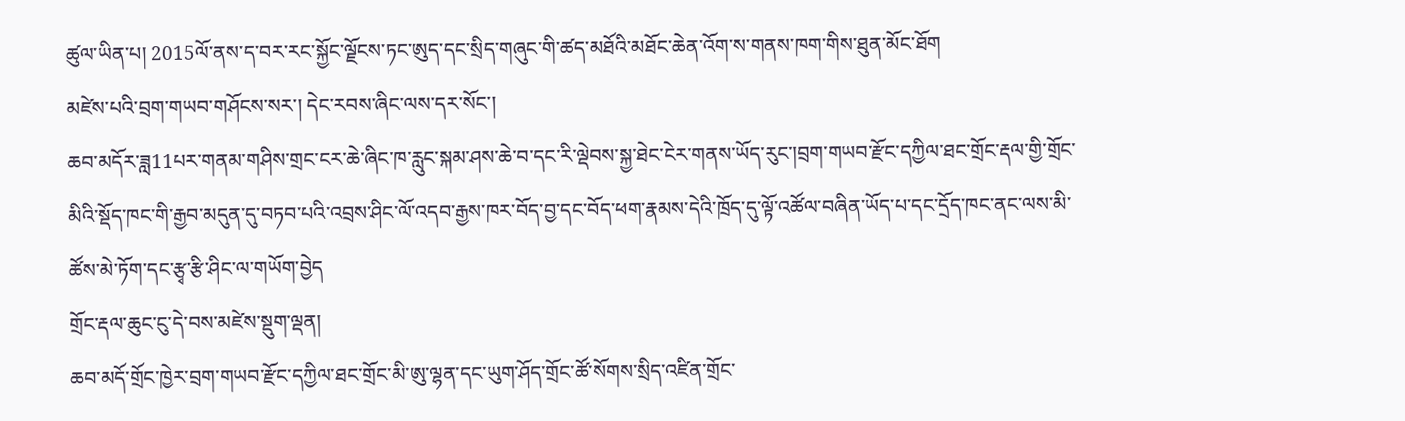ཚུལ་ཡིན་པ། 2015ལོ་ནས་ད་བར་རང་སྐྱོང་ལྗོངས་ཏང་ཨུད་དང་སྲིད་གཞུང་གི་ཚད་མཐོའི་མཐོང་ཆེན་འོག་ས་གནས་ཁག་གིས་ཐུན་མོང་ཐོག
མཛེས་པའི་བྲག་གཡབ་གཤོངས་སར་། དེང་རབས་ཞིང་ལས་དར་སོང་།
ཆབ་མདོར་ཟླ11པར་གནམ་གཤིས་གྲང་ངར་ཆེ་ཞིང་ཁ་རླུང་སྐམ་ཤས་ཆེ་བ་དང་རི་ལྡེབས་སྐྱ་ཐེང་ངེར་གནས་ཡོད་རུང་།བྲག་གཡབ་རྫོང་དཀྱིལ་ཐང་གྲོང་རྡལ་གྱི་གྲོང་མིའི་སྡོད་ཁང་གི་རྒྱབ་མདུན་དུ་བཏབ་པའི་འབྲས་ཤིང་ལོ་འདབ་རྒྱས་ཁར་བོད་བྱ་དང་བོད་ཕག་རྣམས་དེའི་ཁྲོད་དུ་ལྟོ་འཚོལ་བཞིན་ཡོད་པ་དང་དྲོད་ཁང་ནང་ལས་མི་ཚོས་མེ་ཏོག་དང་རྩྭ་རྩི་ཤིང་ལ་གཡོག་བྱེད
གྲོང་རྡལ་ཆུང་ངུ་དེ་བས་མཛེས་སྡུག་ལྡན།
ཆབ་མདོ་གྲོང་ཁྱེར་བྲག་གཡབ་རྫོང་དཀྱིལ་ཐང་གྲོང་མི་ཨུ་ལྷན་དང་ཡུག་ཤོད་གྲོང་ཚོ་སོགས་སྲིད་འཛིན་གྲོང་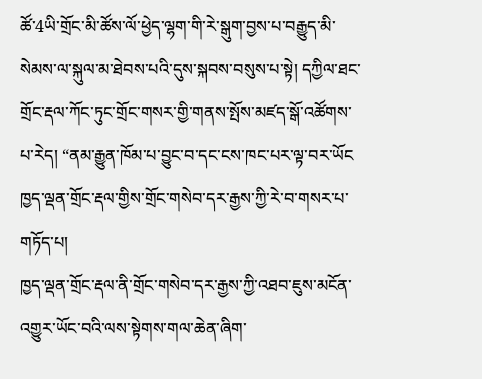ཚོ་4ཡི་གྲོང་མི་ཚོས་ལོ་ཕྱེད་ལྷག་གི་རེ་སྒུག་བྱས་པ་བརྒྱུད་མི་སེམས་ལ་སྐུལ་མ་ཐེབས་པའི་དུས་སྐབས་བསུས་པ་སྟེ། དཀྱིལ་ཐང་གྲོང་རྡལ་ཀོང་ཏུང་གྲོང་གསར་གྱི་གནས་སྤོས་མཛད་སྒོ་འཚོགས་པ་རེད། “ནམ་རྒྱུན་ཁོམ་པ་བྱུང་བ་དང་ངས་ཁང་པར་ལྟ་བར་ཡོང
ཁྱད་ལྡན་གྲོང་རྡལ་གྱིས་གྲོང་གསེབ་དར་རྒྱས་ཀྱི་རེ་བ་གསར་པ་གཏོད་པ།
ཁྱད་ལྡན་གྲོང་རྡལ་ནི་གྲོང་གསེབ་དར་རྒྱས་ཀྱི་འཐབ་ཇུས་མངོན་འགྱུར་ཡོང་བའི་ལས་སྟེགས་གལ་ཆེན་ཞིག་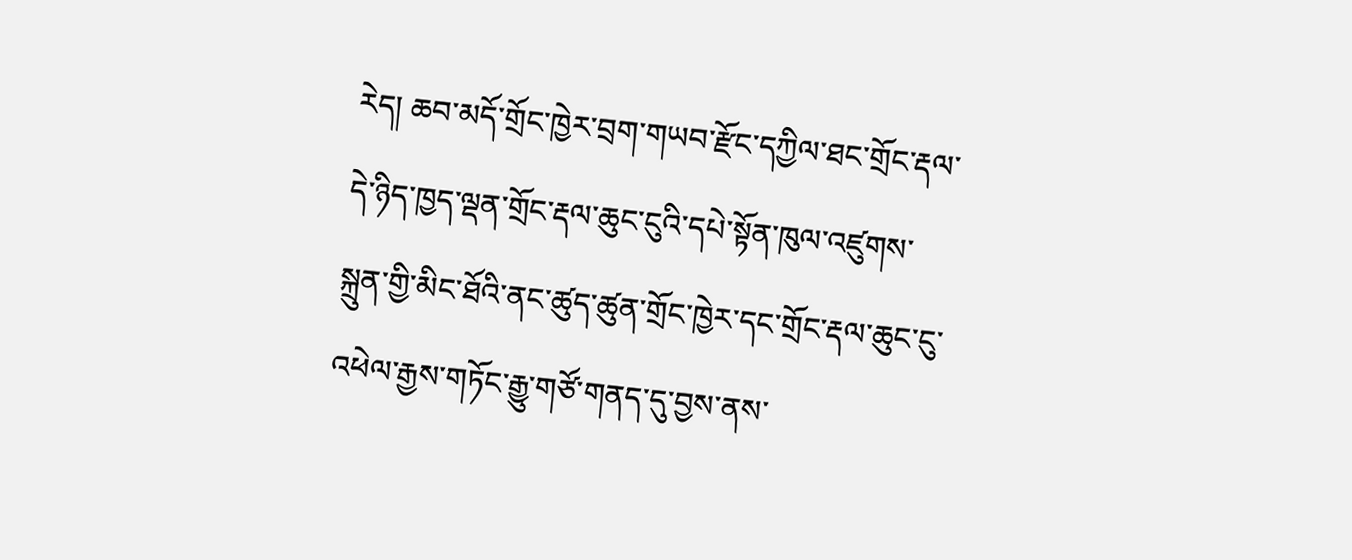རེད། ཆབ་མདོ་གྲོང་ཁྱེར་བྲག་གཡབ་རྫོང་དཀྱིལ་ཐང་གྲོང་རྡལ་དེ་ཉིད་ཁྱད་ལྡན་གྲོང་རྡལ་ཆུང་ངུའི་དཔེ་སྟོན་ཁུལ་འཛུགས་སྐྲུན་གྱི་མིང་ཐོའི་ནང་ཚུད་ཚུན་གྲོང་ཁྱེར་དང་གྲོང་རྡལ་ཆུང་ངུ་འཕེལ་རྒྱས་གཏོང་རྒྱུ་གཙོ་གནད་དུ་བྱས་ནས་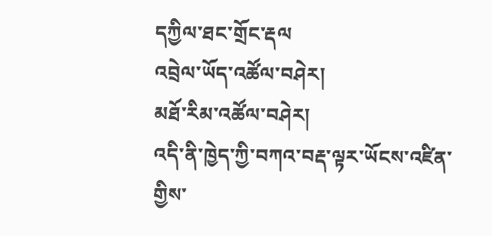དཀྱིལ་ཐང་གྲོང་རྡལ
འབྲེལ་ཡོད་འཚོལ་བཤེར།
མཐོ་རིམ་འཚོལ་བཤེར།
འདི་ནི་ཁྱེད་ཀྱི་བཀའ་བརྡ་ལྟར་ཡོངས་འཛིན་གྱིས་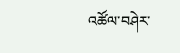འཚོལ་བཤེར་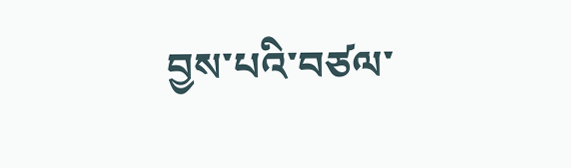བྱས་པའི་བཙལ་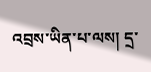འབྲས་ཡིན་པ་ལས། དྲ་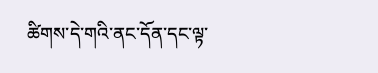ཚིགས་དེ་གའི་ནང་དོན་དང་ལྟ་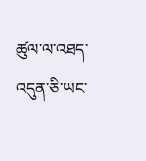ཚུལ་ལ་འཐད་འདུན་ཅི་ཡང་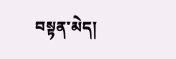བསྟན་མེད།